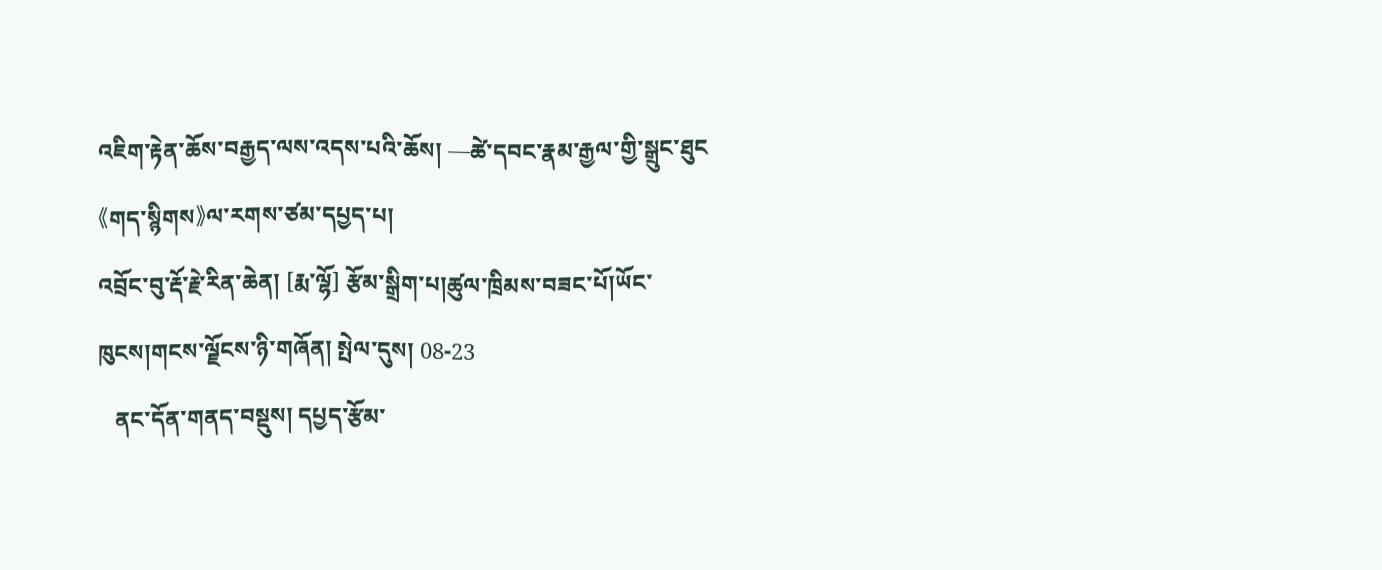འཇིག་རྟེན་ཆོས་བརྒྱད་ལས་འདས་པའི་ཆོས། —ཚེ་དབང་རྣམ་རྒྱལ་གྱི་སྒྲུང་ཐུང《གད་སྙིགས》ལ་རགས་ཙམ་དཔྱད་པ།
འབྲོང་བུ་རྡོ་རྗེ་རིན་ཆེན། [རྨ་ལྷོ] རྩོམ་སྒྲིག་པ།ཚུལ་ཁྲིམས་བཟང་པོ།ཡོང་ཁུངས།གངས་ལྗོངས་ཉི་གཞོན། སྤེལ་དུས། 08-23
   ནང་དོན་གནད་བསྡུས། དཔྱད་རྩོམ་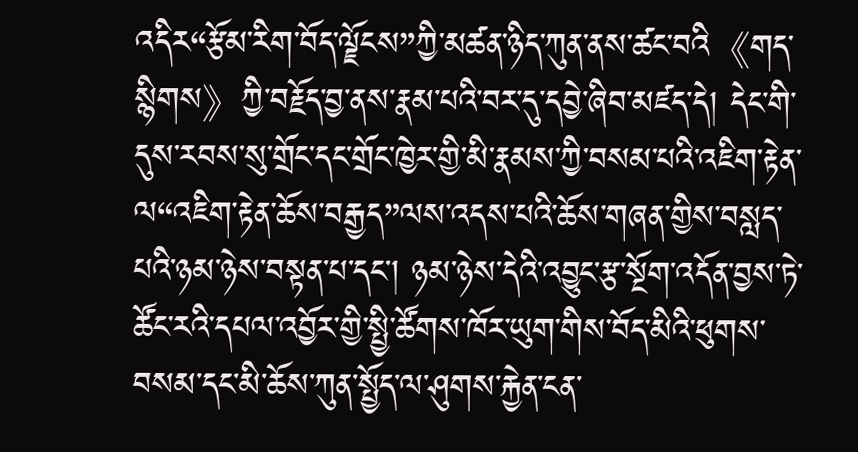འདིར“རྩོམ་རིག་བོད་ལྗོངས”ཀྱི་མཚན་ཉིད་ཀུན་ནས་ཚང་བའི《གད་སྙིགས》ཀྱི་བརྗོད་བྱ་ནས་རྣམ་པའི་བར་དུ་དབྱེ་ཞིབ་མཛད་དེ། དེང་གི་དུས་རབས་སུ་གྲོང་དང་གྲོང་ཁྱེར་གྱི་མི་རྣམས་ཀྱི་བསམ་པའི་འཇིག་རྟེན་ལ“འཇིག་རྟེན་ཆོས་བརྒྱད”ལས་འདས་པའི་ཆོས་གཞན་གྱིས་བསླད་པའི་ཉམ་ཉེས་བསྟན་པ་དང་། ཉམ་ཉེས་དེའི་འབྱུང་རྩ་སྔོག་འདོན་བྱས་ཏེ་ཚོང་རའི་དཔལ་འབྱོར་གྱི་སྤྱི་ཚོགས་ཁོར་ཡུག་གིས་བོད་མིའི་ཕུགས་བསམ་དང་མི་ཆོས་ཀུན་སྤྱོད་ལ་ཤུགས་རྐྱེན་ངན་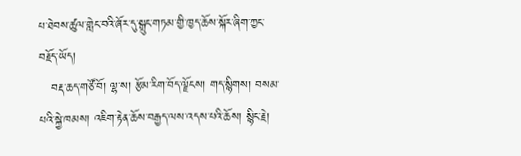པ་ཐེབས་ཚུལ་གླེང་བའི་ཞོར་དུ་སྒྲུང་གཏམ་གྱི་ཁྱད་ཆོས་སྐོར་ཞིག་ཀྱང་བརྗོད་ཡོད།
   བརྡ་ཆད་གཙོ་བོ། ལྷ་ས། རྩོམ་རིག་བོད་ལྗོངས། གད་སྙིགས། བསམ་པའི་སྐྱེ་ཁམས། འཇིག་རྟེན་ཆོས་བརྒྱད་ལས་འདས་པའི་ཆོས། སྙིང་རྗེ།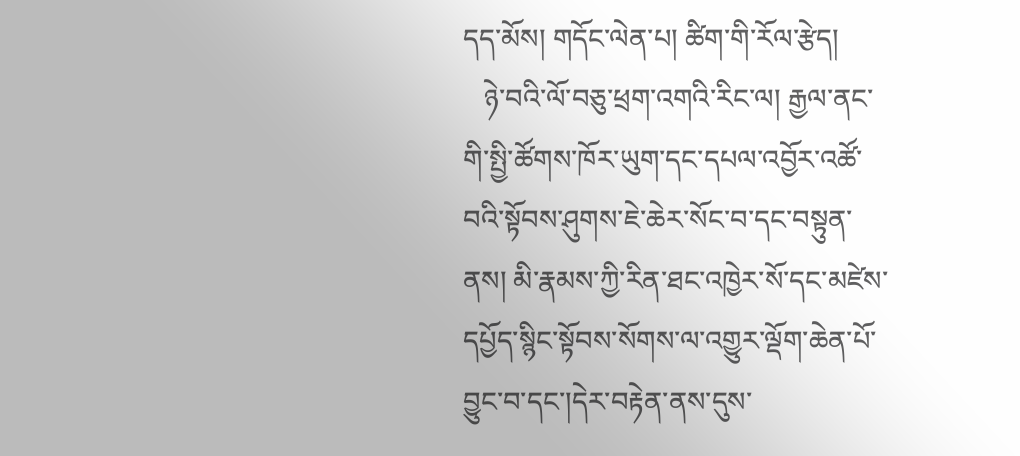དད་མོས། གདོང་ལེན་པ། ཚིག་གི་རོལ་རྩེད།
   ཉེ་བའི་ལོ་བཅུ་ཕྲག་འགའི་རིང་ལ། རྒྱལ་ནང་གི་སྤྱི་ཚོགས་ཁོར་ཡུག་དང་དཔལ་འབྱོར་འཚོ་བའི་སྟོབས་ཤུགས་ཇེ་ཆེར་སོང་བ་དང་བསྟུན་ནས། མི་རྣམས་ཀྱི་རིན་ཐང་འཁྱེར་སོ་དང་མཛེས་དཔྱོད་སྙིང་སྟོབས་སོགས་ལ་འགྱུར་ལྡོག་ཆེན་པོ་བྱུང་བ་དང་།དེར་བརྟེན་ནས་དུས་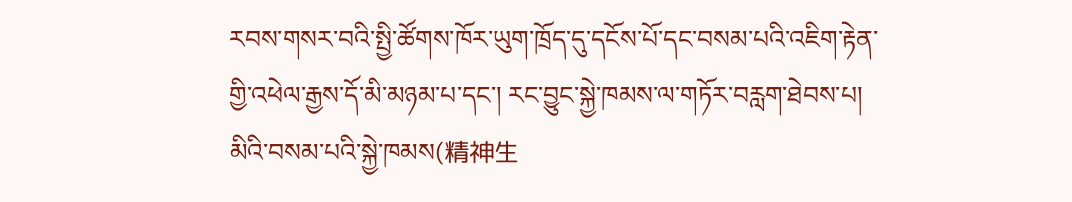རབས་གསར་བའི་སྤྱི་ཚོགས་ཁོར་ཡུག་ཁྲོད་དུ་དངོས་པོ་དང་བསམ་པའི་འཇིག་རྟེན་གྱི་འཕེལ་རྒྱས་དོ་མི་མཉམ་པ་དང་། རང་བྱུང་སྐྱེ་ཁམས་ལ་གཏོར་བརླག་ཐེབས་པ། མིའི་བསམ་པའི་སྐྱེ་ཁམས(精神生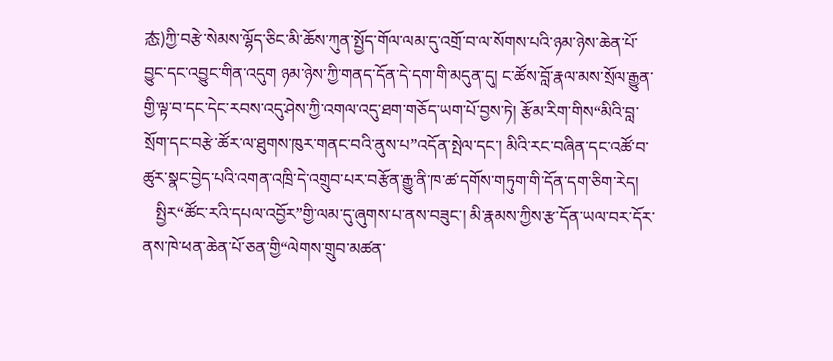态)ཀྱི་བརྩེ་སེམས་ལྷོད་ཅིང་མི་ཆོས་ཀུན་སྤྱོད་གོལ་ལམ་དུ་འགྲོ་བ་ལ་སོགས་པའི་ཉམ་ཉེས་ཆེན་པོ་བྱུང་དང་འབྱུང་གིན་འདུག ཉམ་ཉེས་ཀྱི་གནད་དོན་དེ་དག་གི་མདུན་དུ། ང་ཚོས་བློ་རྣལ་མས་སྲོལ་རྒྱུན་གྱི་ལྟ་བ་དང་དེང་རབས་འདུ་ཤེས་ཀྱི་འགལ་འདུ་ཐག་གཅོད་ཡག་པོ་བྱས་ཏེ། རྩོམ་རིག་གིས“མིའི་བླ་སྲོག་དང་བརྩེ་ཚོར་ལ་ཐུགས་ཁུར་གནང་བའི་ནུས་པ”འདོན་སྤེལ་དང་། མིའི་རང་བཞིན་དང་འཚོ་བ་ཚུར་སྣང་བྱེད་པའི་འགན་འཁྲི་དེ་འགྲུབ་པར་བརྩོན་རྒྱུ་ནི་ཁ་ཚ་དགོས་གཏུག་གི་དོན་དག་ཅིག་རེད།
   སྤྱིར“ཚོང་རའི་དཔལ་འབྱོར”གྱི་ལམ་དུ་ཞུགས་པ་ནས་བཟུང་། མི་རྣམས་ཀྱིས་རྩ་དོན་ཡལ་བར་དོར་ནས་ཁེ་ཕན་ཆེན་པོ་ཅན་གྱི“ལེགས་གྲུབ་མཚན་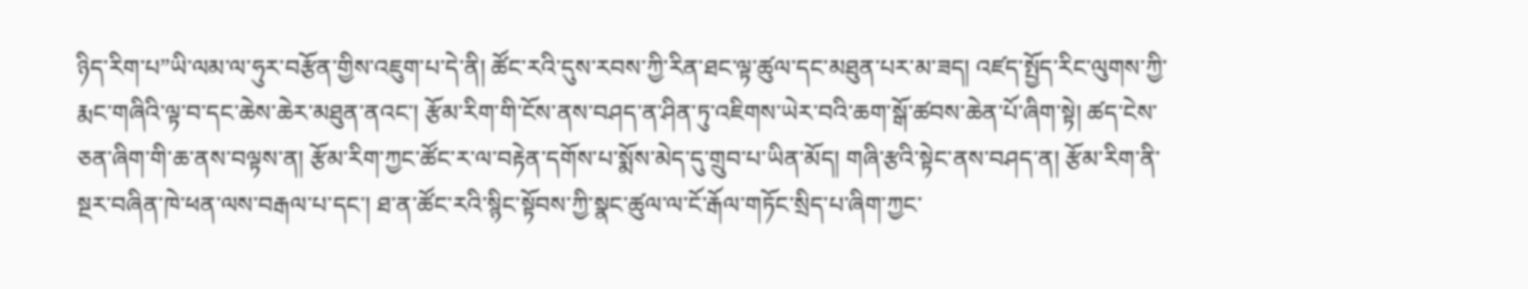ཉིད་རིག་པ”ཡི་ལམ་ལ་ཧུར་བརྩོན་གྱིས་འཇུག་པ་དེ་ནི། ཚོང་རའི་དུས་རབས་ཀྱི་རིན་ཐང་ལྟ་ཚུལ་དང་མཐུན་པར་མ་ཟད། འཛད་སྤྱོད་རིང་ལུགས་ཀྱི་རྨང་གཞིའི་ལྟ་བ་དང་ཆེས་ཆེར་མཐུན་ནའང་། རྩོམ་རིག་གི་ངོས་ནས་བཤད་ན་ཤིན་ཏུ་འཇིགས་ཡེར་བའི་ཆག་སྒོ་ཚབས་ཆེན་པོ་ཞིག་སྟེ། ཚད་ངེས་ཅན་ཞིག་གི་ཆ་ནས་བལྟས་ན། རྩོམ་རིག་ཀྱང་ཚོང་ར་ལ་བརྟེན་དགོས་པ་སྨོས་མེད་དུ་གྲུབ་པ་ཡིན་མོད། གཞི་རྩའི་སྟེང་ནས་བཤད་ན། རྩོམ་རིག་ནི་སྔར་བཞིན་ཁེ་ཕན་ལས་བརྒལ་པ་དང་། ཐ་ན་ཚོང་རའི་སྙིང་སྟོབས་ཀྱི་སྣང་ཚུལ་ལ་ངོ་རྒོལ་གཏོང་སྲིད་པ་ཞིག་ཀྱང་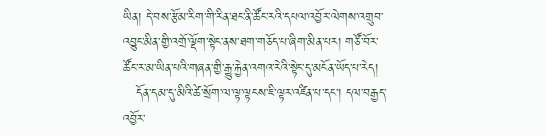ཡིན། དེ་བས་རྩོམ་རིག་གི་རིན་ཐང་ནི་ཚོང་རའི་དཔལ་འབྱོར་ལེགས་འགྲུབ་འབྱུང་མིན་གྱི་འགྲོ་ལྡོག་སྟེང་ནས་ཐག་གཅོད་པ་ཞིག་མིན་པར། གཙོ་བོར་ཚོང་ར་མ་ཡིན་པའི་གཞན་གྱི་རྒྱུ་རྐྱེན་འགའ་རེའི་སྟེང་དུ་མངོན་ཡོད་པ་རེད།
   དོན་དམ་དུ་མིའི་ཚེ་སྲོག་ལ་ལྟ་ལྟངས་ཇི་ལྟར་འཛིན་པ་དང་། དལ་བརྒྱད་འབྱོར་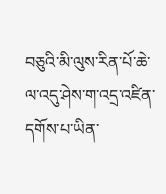བཅུའི་མི་ལུས་རིན་པོ་ཆེ་ལ་འདུ་ཤེས་ག་འདྲ་འཛིན་དགོས་པ་ཡིན་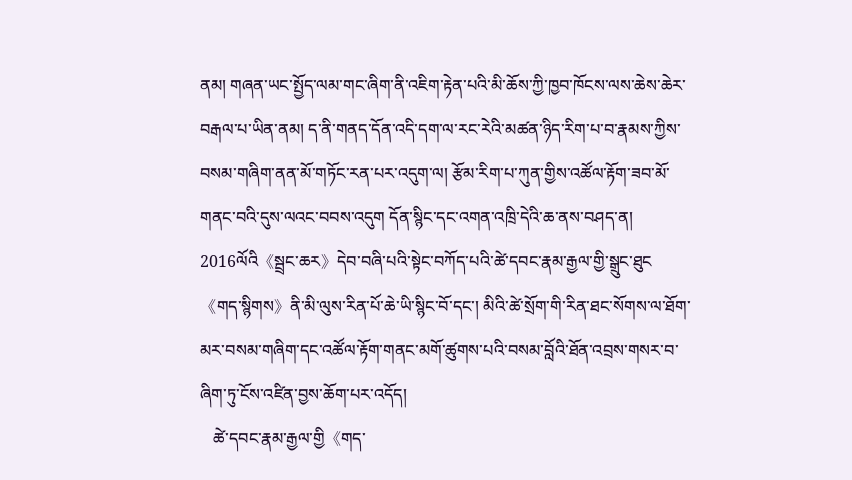ནམ། གཞན་ཡང་སྤྱོད་ལམ་གང་ཞིག་ནི་འཇིག་རྟེན་པའི་མི་ཆོས་ཀྱི་ཁྱབ་ཁོངས་ལས་ཆེས་ཆེར་བརྒལ་པ་ཡིན་ནམ། ད་ནི་གནད་དོན་འདི་དག་ལ་རང་རེའི་མཚན་ཉིད་རིག་པ་བ་རྣམས་ཀྱིས་བསམ་གཞིག་ནན་མོ་གཏོང་རན་པར་འདུག་ལ། རྩོམ་རིག་པ་ཀུན་གྱིས་འཚོལ་རྟོག་ཟབ་མོ་གནང་བའི་དུས་ལའང་བབས་འདུག དོན་སྙིང་དང་འགན་འཁྲི་དེའི་ཆ་ནས་བཤད་ན། 2016ལོའི《སྦྲང་ཆར》དེབ་བཞི་པའི་སྟེང་བཀོད་པའི་ཚེ་དབང་རྣམ་རྒྱལ་གྱི་སྒྲུང་ཐུང《གད་སྙིགས》ནི་མི་ལུས་རིན་པོ་ཆེ་ཡི་སྙིང་བོ་དང་། མིའི་ཚེ་སྲོག་གི་རིན་ཐང་སོགས་ལ་ཐོག་མར་བསམ་གཞིག་དང་འཚོལ་རྟོག་གནང་མགོ་ཚུགས་པའི་བསམ་བློའི་ཐོན་འབྲས་གསར་བ་ཞིག་ཏུ་ངོས་འཛིན་བྱས་ཆོག་པར་འདོད།
   ཚེ་དབང་རྣམ་རྒྱལ་གྱི《གད་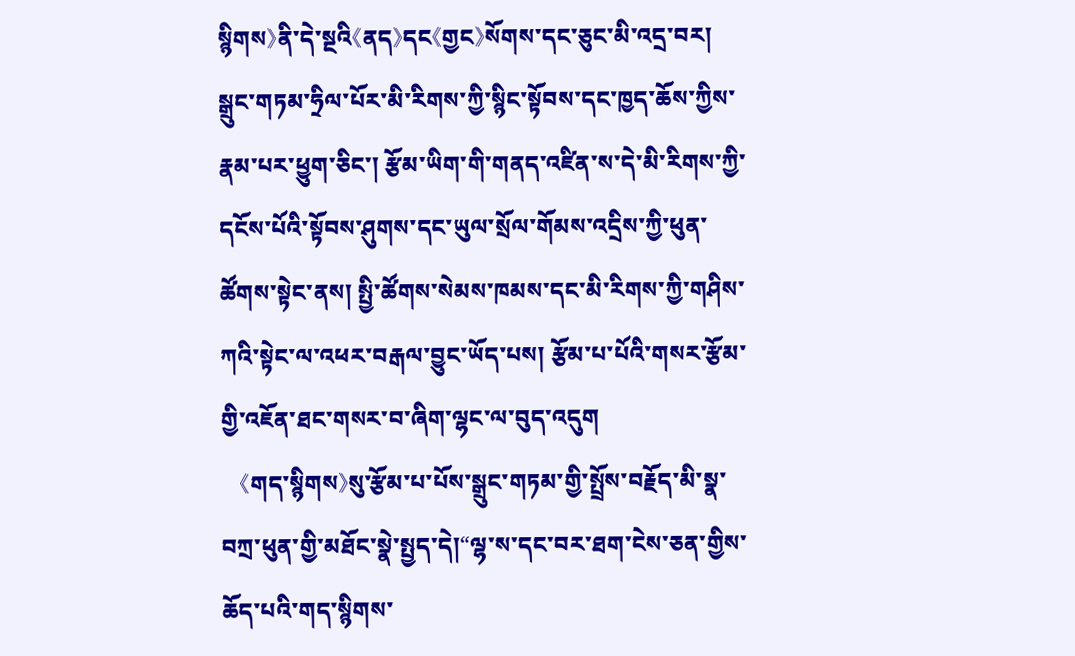སྙིགས》ནི་དེ་སྔའི《ནད》དང《གྱང》སོགས་དང་ཅུང་མི་འདྲ་བར། སྒྲུང་གཏམ་ཧྲིལ་པོར་མི་རིགས་ཀྱི་སྙིང་སྟོབས་དང་ཁྱད་ཆོས་ཀྱིས་རྣམ་པར་ཕྱུག་ཅིང་། རྩོམ་ཡིག་གི་གནད་འཛིན་ས་དེ་མི་རིགས་ཀྱི་དངོས་པོའི་སྟོབས་ཤུགས་དང་ཡུལ་སྲོལ་གོམས་འདྲིས་ཀྱི་ཕུན་ཚོགས་སྟེང་ནས། སྤྱི་ཚོགས་སེམས་ཁམས་དང་མི་རིགས་ཀྱི་གཤིས་ཀའི་སྟེང་ལ་འཕར་བརྒལ་བྱུང་ཡོད་པས། རྩོམ་པ་པོའི་གསར་རྩོམ་གྱི་འཇོན་ཐང་གསར་བ་ཞིག་ལྷང་ལ་བུད་འདུག
   《གད་སྙིགས》སུ་རྩོམ་པ་པོས་སྒྲུང་གཏམ་གྱི་སྤྲོས་བརྗོད་མི་སྣ་བཀྲ་ཕུན་གྱི་མཐོང་སྣེ་སྤྱད་དེ།“ལྷ་ས་དང་བར་ཐག་ངེས་ཅན་གྱིས་ཆོད་པའི་གད་སྙིགས་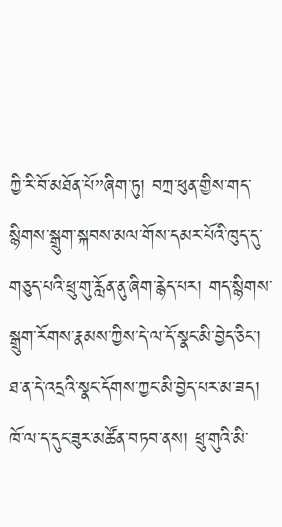ཀྱི་རི་བོ་མཐོན་པོ”ཞིག་ཏུ། བཀྲ་ཕུན་གྱིས་གད་སྙིགས་སྒྲུག་སྐབས་མལ་གོས་དམར་པོའི་ཁུད་དུ་གཅུད་པའི་ཕྲུ་གུ་རློན་ནུ་ཞིག་རྙེད་པར། གད་སྙིགས་སྒྲུག་རོགས་རྣམས་ཀྱིས་དེ་ལ་དོ་སྣང་མི་བྱེད་ཅིང་། ཐ་ན་དེ་འདྲའི་སྣང་དོགས་ཀྱང་མི་བྱེད་པར་མ་ཟད། ཁོ་ལ་ད་དུང་ཟུར་མཚོན་བཏབ་ནས། ཕྲུ་གུའི་མི་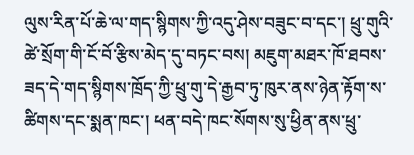ལུས་རིན་པོ་ཆེ་ལ་གད་སྙིགས་ཀྱི་འདུ་ཤེས་བཟུང་བ་དང་། ཕྲུ་གུའི་ཚེ་སྲོག་གི་ངོ་བོ་རྩིས་མེད་དུ་བཏང་བས། མཇུག་མཐར་ཁོ་ཐབས་ཟད་དེ་གད་སྙིགས་ཁྲོད་ཀྱི་ཕྲུ་གུ་དེ་རྒྱབ་ཏུ་ཁུར་ནས་ཉེན་རྟོག་ས་ཚིགས་དང་སྨན་ཁང་། ཕན་བདེ་ཁང་སོགས་སུ་ཕྱིན་ནས་ཕྲུ་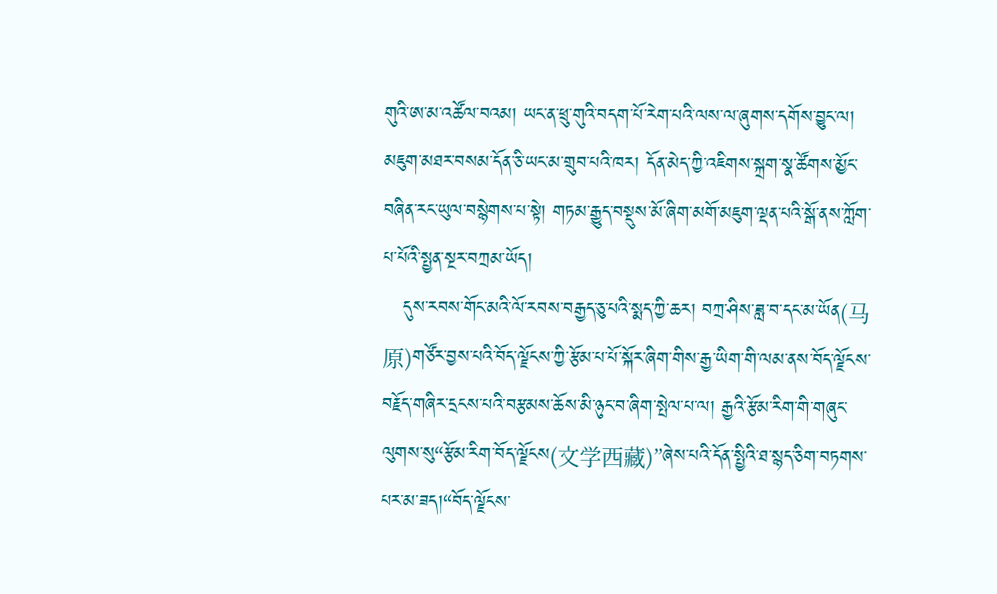གུའི་ཨ་མ་འཚོལ་བའམ། ཡང་ན་ཕྲུ་གུའི་བདག་པོ་རེག་པའི་ལས་ལ་ཞུགས་དགོས་བྱུང་ལ། མཇུག་མཐར་བསམ་དོན་ཅི་ཡང་མ་གྲུབ་པའི་ཁར། དོན་མེད་ཀྱི་འཇིགས་སྐྲག་སྣ་ཚོགས་མྱོང་བཞིན་རང་ཡུལ་བསྙེགས་པ་སྟེ། གཏམ་རྒྱུད་བསྡུས་མོ་ཞིག་མགོ་མཇུག་ལྡན་པའི་སྒོ་ནས་ཀློག་པ་པོའི་སྤྱན་སྔར་བཀྲམ་ཡོད།
   དུས་རབས་གོང་མའི་ལོ་རབས་བརྒྱད་ཅུ་པའི་སྨད་ཀྱི་ཆར། བཀྲ་ཤིས་ཟླ་བ་དང་མ་ཡོན(马原)གཙོར་བྱས་པའི་བོད་ལྗོངས་ཀྱི་རྩོམ་པ་པོ་སྐོར་ཞིག་གིས་རྒྱ་ཡིག་གི་ལམ་ནས་བོད་ལྗོངས་བརྗོད་གཞིར་དྲངས་པའི་བརྩམས་ཆོས་མི་ཉུང་བ་ཞིག་སྤེལ་པ་ལ། རྒྱའི་རྩོམ་རིག་གི་གཞུང་ལུགས་སུ“རྩོམ་རིག་བོད་ལྗོངས(文学西藏)”ཞེས་པའི་དོན་སྤྱིའི་ཐ་སྙད་ཅིག་བཏགས་པར་མ་ཟད།“བོད་ལྗོངས་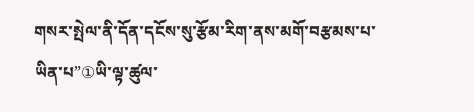གསར་སྤེལ་ནི་དོན་དངོས་སུ་རྩོམ་རིག་ནས་མགོ་བརྩམས་པ་ཡིན་པ”①ཡི་ལྟ་ཚུལ་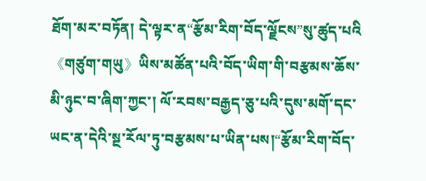ཐོག་མར་བཏོན། དེ་ལྟར་ན“རྩོམ་རིག་བོད་ལྗོངས”སུ་ཚུད་པའི《གཙུག་གཡུ》ཡིས་མཚོན་པའི་བོད་ཡིག་གི་བརྩམས་ཆོས་མི་ཉུང་བ་ཞིག་ཀྱང་། ལོ་རབས་བརྒྱད་ཅུ་པའི་དུས་མགོ་དང་ཡང་ན་དེའི་སྔ་རོལ་ཏུ་བརྩམས་པ་ཡིན་པས།“རྩོམ་རིག་བོད་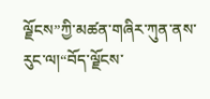ལྗོངས”ཀྱི་མཚན་གཞིར་ཀུན་ནས་རུང་ལ།“བོད་ལྗོངས་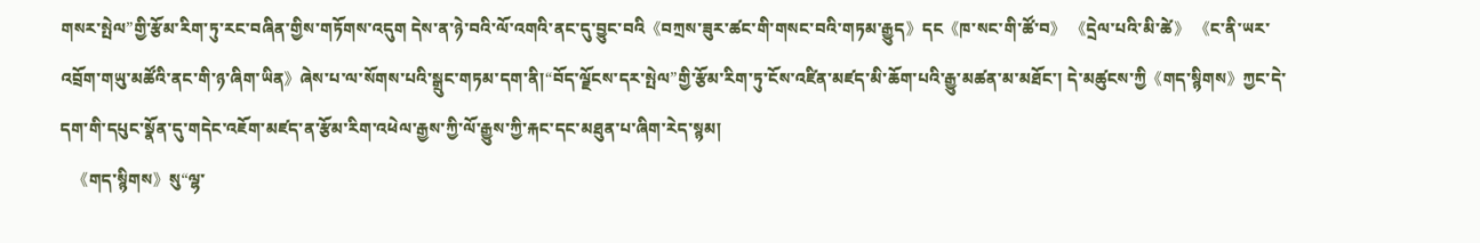གསར་སྤེལ”གྱི་རྩོམ་རིག་ཏུ་རང་བཞིན་གྱིས་གཏོགས་འདུག དེས་ན་ཉེ་བའི་ལོ་འགའི་ནང་དུ་བྱུང་བའི《བཀྲས་ཟུར་ཚང་གི་གསང་བའི་གཏམ་རྒྱུད》དང《ཁ་སང་གི་ཚོ་བ》 《དྲེལ་པའི་མི་ཚེ》 《ང་ནི་ཡར་འབྲོག་གཡུ་མཚོའི་ནང་གི་ཉ་ཞིག་ཡིན》ཞེས་པ་ལ་སོགས་པའི་སྒྲུང་གཏམ་དག་ནི།“བོད་ལྗོངས་དར་སྤེལ”གྱི་རྩོམ་རིག་ཏུ་ངོས་འཛིན་མཛད་མི་ཆོག་པའི་རྒྱུ་མཚན་མ་མཐོང་། དེ་མཚུངས་ཀྱི《གད་སྙིགས》ཀྱང་དེ་དག་གི་དཔུང་སྣོན་དུ་གདེང་འཇོག་མཛད་ན་རྩོམ་རིག་འཕེལ་རྒྱས་ཀྱི་ལོ་རྒྱུས་ཀྱི་རྐང་དང་མཐུན་པ་ཞིག་རེད་སྙམ།
   《གད་སྙིགས》སུ“ལྷ་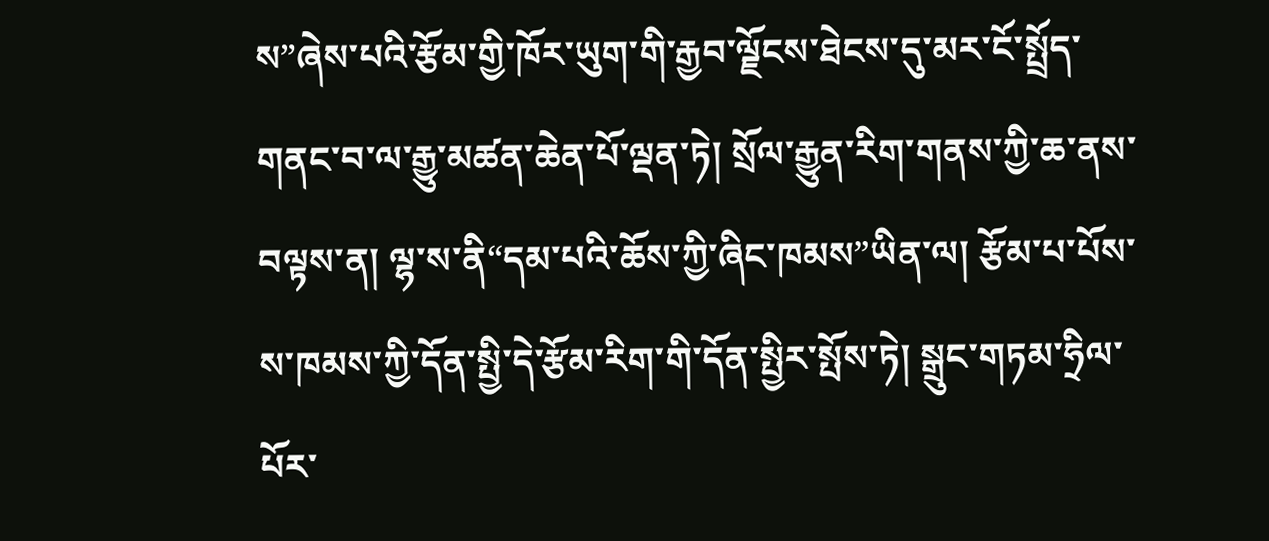ས”ཞེས་པའི་རྩོམ་གྱི་ཁོར་ཡུག་གི་རྒྱབ་ལྗོངས་ཐེངས་དུ་མར་ངོ་སྤྲོད་གནང་བ་ལ་རྒྱུ་མཚན་ཆེན་པོ་ལྡན་ཏེ། སྲོལ་རྒྱུན་རིག་གནས་ཀྱི་ཆ་ནས་བལྟས་ན། ལྷ་ས་ནི“དམ་པའི་ཆོས་ཀྱི་ཞིང་ཁམས”ཡིན་ལ། རྩོམ་པ་པོས་ས་ཁམས་ཀྱི་དོན་སྤྱི་དེ་རྩོམ་རིག་གི་དོན་སྤྱིར་སྤོས་ཏེ། སྒྲུང་གཏམ་ཧྲིལ་པོར་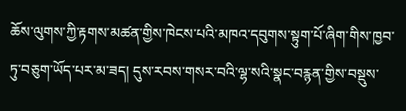ཆོས་ལུགས་ཀྱི་རྟགས་མཚན་གྱིས་ཁེངས་པའི་མཁའ་དབུགས་སྟུག་པོ་ཞིག་གིས་ཁྱབ་ཏུ་བཅུག་ཡོད་པར་མ་ཟད། དུས་རབས་གསར་བའི་ལྷ་སའི་སྣང་བརྙན་གྱིས་བསྡུས་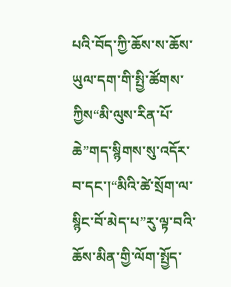པའི་བོད་ཀྱི་ཆོས་ས་ཆོས་ཡུལ་དག་གི་སྤྱི་ཚོགས་ཀྱིས“མི་ལུས་རིན་པོ་ཆེ”གད་སྙིགས་སུ་འདོར་བ་དང་།“མིའི་ཚེ་སྲོག་ལ་སྙིང་བོ་མེད་པ”རུ་ལྟ་བའི་ཆོས་མིན་གྱི་ལོག་སྤྱོད་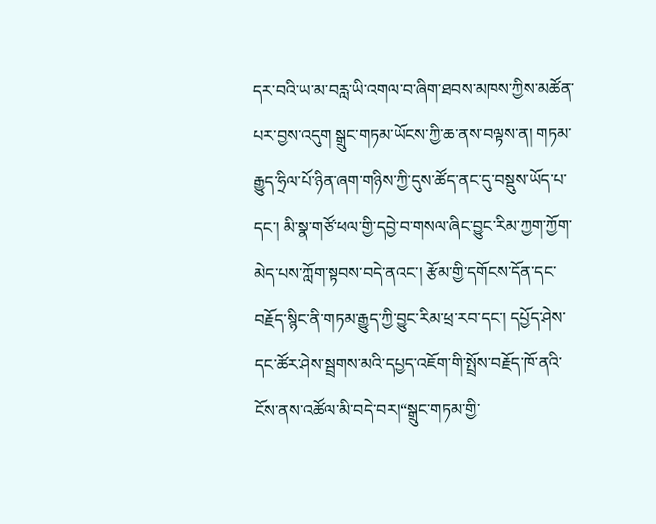དར་བའི་ཡ་མ་བརླ་ཡི་འགལ་བ་ཞིག་ཐབས་མཁས་ཀྱིས་མཚོན་པར་བྱས་འདུག སྒྲུང་གཏམ་ཡོངས་ཀྱི་ཆ་ནས་བལྟས་ན། གཏམ་རྒྱུད་ཧྲིལ་པོ་ཉིན་ཞག་གཉིས་ཀྱི་དུས་ཚོད་ནང་དུ་བསྡུས་ཡོད་པ་དང་། མི་སྣ་གཙོ་ཕལ་གྱི་དབྱེ་བ་གསལ་ཞིང་བྱུང་རིམ་ཀྱག་ཀྱོག་མེད་པས་ཀློག་སྟབས་བདེ་ནའང་། རྩོམ་གྱི་དགོངས་དོན་དང་བརྗོད་སྙིང་ནི་གཏམ་རྒྱུད་ཀྱི་བྱུང་རིམ་ཕྲ་རབ་དང་། དཔྱོད་ཤེས་དང་ཚོར་ཤེས་སྦྲགས་མའི་དཔྱད་འཇོག་གི་སྤྲོས་བརྗོད་ཁོ་ནའི་ངོས་ནས་འཚོལ་མི་བདེ་བར།“སྒྲུང་གཏམ་གྱི་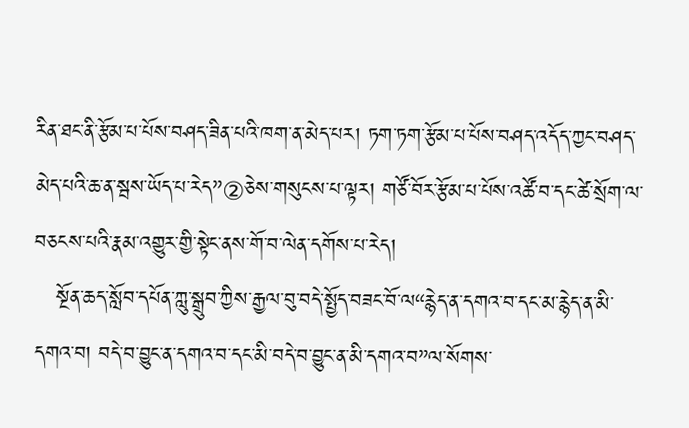རིན་ཐང་ནི་རྩོམ་པ་པོས་བཤད་ཟིན་པའི་ཁག་ན་མེད་པར། ཏག་ཏག་རྩོམ་པ་པོས་བཤད་འདོད་ཀྱང་བཤད་མེད་པའི་ཆ་ན་སྦས་ཡོད་པ་རེད”②ཅེས་གསུངས་པ་ལྟར། གཙོ་བོར་རྩོམ་པ་པོས་འཚོ་བ་དང་ཚེ་སྲོག་ལ་བཅངས་པའི་རྣམ་འགྱུར་གྱི་སྟེང་ནས་གོ་བ་ལེན་དགོས་པ་རེད།
   སྔོན་ཆད་སློབ་དཔོན་ཀླུ་སྒྲུབ་ཀྱིས་རྒྱལ་བུ་བདེ་སྤྱོད་བཟང་བོ་ལ“རྙེད་ན་དགའ་བ་དང་མ་རྙེད་ན་མི་དགའ་བ། བདེ་བ་བྱུང་ན་དགའ་བ་དང་མི་བདེ་བ་བྱུང་ན་མི་དགའ་བ”ལ་སོགས་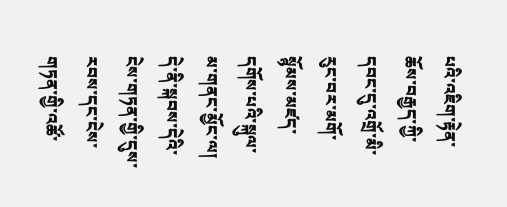པའི་འཇིག་རྟེན་ཆོས་བརྒྱད་ཀྱི་དབང་དུ་འགྲོ་མི་རུང་བར་མགོ་སྙོམས་མཛད་དགོས་པའི་སྐུལ་མ་གནང་མྱོང་ལ། དེ་ནི་སྐབས་དེའི་ངེས་གཏན་གྱི་དུས་རབས་དང་ངེས་གཏན་གྱི་འཚོ་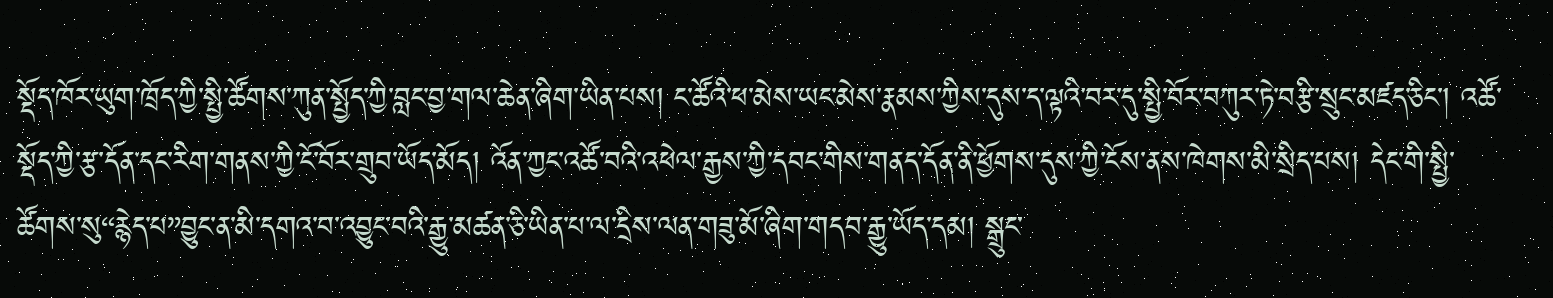སྡོད་ཁོར་ཡུག་ཁྲོད་ཀྱི་སྤྱི་ཚོགས་ཀུན་སྤྱོད་ཀྱི་བླང་བྱ་གལ་ཆེན་ཞིག་ཡིན་པས། ང་ཚོའི་ཕ་མེས་ཡང་མེས་རྣམས་ཀྱིས་དུས་ད་ལྟའི་བར་དུ་སྤྱི་བོར་བཀུར་ཏེ་བརྩི་སྲུང་མཛད་ཅིང་། འཚོ་སྡོད་ཀྱི་རྩ་དོན་དང་རིག་གནས་ཀྱི་ངོ་བོར་གྲུབ་ཡོད་མོད། འོན་ཀྱང་འཚོ་བའི་འཕེལ་རྒྱས་ཀྱི་དབང་གིས་གནད་དོན་ནི་ཕྱོགས་དུས་ཀྱི་ངོས་ནས་ཁེགས་མི་སྲིད་པས། དེང་གི་སྤྱི་ཚོགས་སུ“རྙེད་པ”བྱུང་ན་མི་དགའ་བ་འབྱུང་བའི་རྒྱུ་མཚན་ཅི་ཡིན་པ་ལ་དྲིས་ལན་གཟུ་མོ་ཞིག་གདབ་རྒྱུ་ཡོད་དམ། སྒྲུང་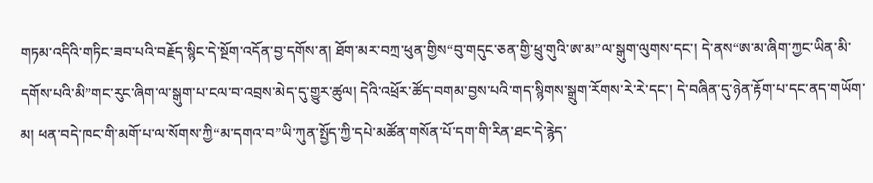གཏམ་འདིའི་གཏིང་ཟབ་པའི་བརྗོད་སྙིང་དེ་སྔོག་འདོན་བྱ་དགོས་ན། ཐོག་མར་བཀྲ་ཕུན་གྱིས“བུ་གདུང་ཅན་གྱི་ཕྲུ་གུའི་ཨ་མ”ལ་སྒུག་ལུགས་དང་། དེ་ནས“ཨ་མ་ཞིག་ཀྱང་ཡིན་མི་དགོས་པའི་མི”གང་རུང་ཞིག་ལ་སྒུག་པ་ངལ་བ་འབྲས་མེད་དུ་གྱུར་ཚུལ། དེའི་འཕྲོར་ཚོད་བགམ་བྱས་པའི་གད་སྙིགས་སྒྲུག་རོགས་རེ་རེ་དང་། དེ་བཞིན་དུ་ཉེན་རྟོག་པ་དང་ནད་གཡོག་མ། ཕན་བདེ་ཁང་གི་མགོ་པ་ལ་སོགས་ཀྱི“མ་དགའ་བ”ཡི་ཀུན་སྤྱོད་ཀྱི་དཔེ་མཚོན་གསོན་པོ་དག་གི་རིན་ཐང་དེ་རྙེད་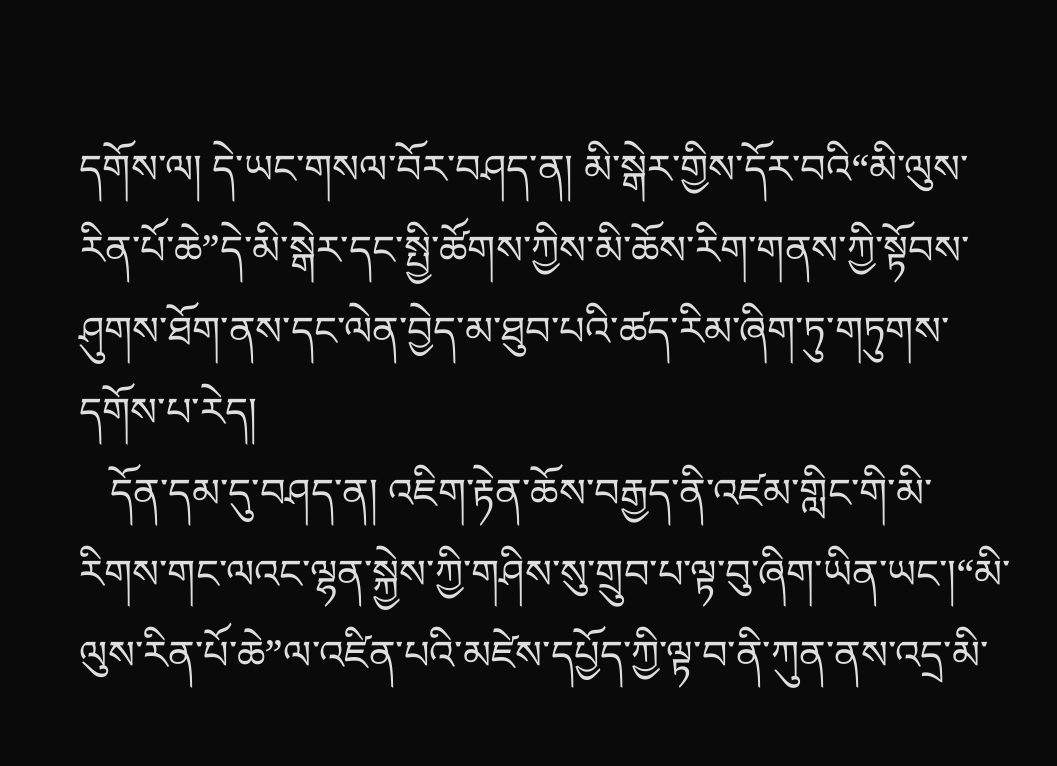དགོས་ལ། དེ་ཡང་གསལ་བོར་བཤད་ན། མི་སྒེར་གྱིས་དོར་བའི“མི་ལུས་རིན་པོ་ཆེ”དེ་མི་སྒེར་དང་སྤྱི་ཚོགས་ཀྱིས་མི་ཆོས་རིག་གནས་ཀྱི་སྟོབས་ཤུགས་ཐོག་ནས་དང་ལེན་བྱེད་མ་ཐུབ་པའི་ཚད་རིམ་ཞིག་ཏུ་གཏུགས་དགོས་པ་རེད།
   དོན་དམ་དུ་བཤད་ན། འཇིག་རྟེན་ཆོས་བརྒྱད་ནི་འཛམ་གླིང་གི་མི་རིགས་གང་ལའང་ལྷན་སྐྱེས་ཀྱི་གཤིས་སུ་གྲུབ་པ་ལྟ་བུ་ཞིག་ཡིན་ཡང་།“མི་ལུས་རིན་པོ་ཆེ”ལ་འཛིན་པའི་མཛེས་དཔྱོད་ཀྱི་ལྟ་བ་ནི་ཀུན་ནས་འདྲ་མི་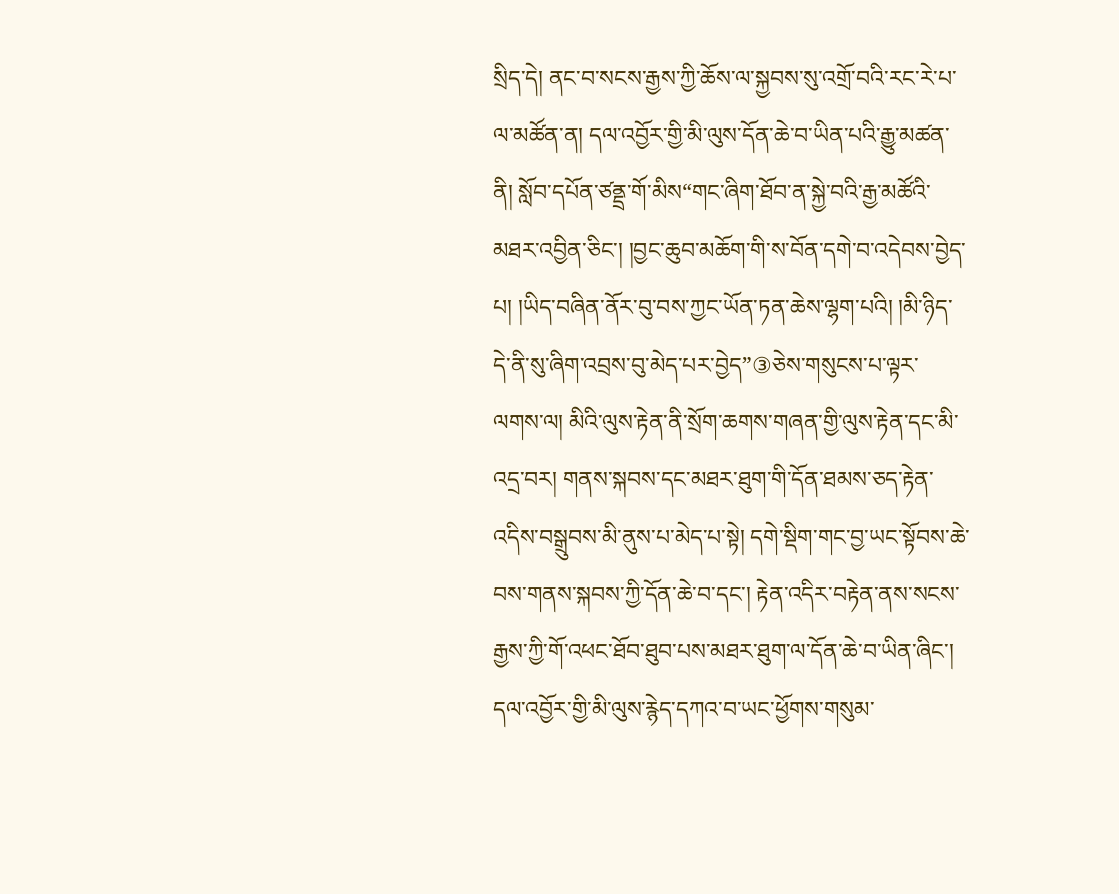སྲིད་དེ། ནང་བ་སངས་རྒྱས་ཀྱི་ཆོས་ལ་སྐྱབས་སུ་འགྲོ་བའི་རང་རེ་པ་ལ་མཚོན་ན། དལ་འབྱོར་གྱི་མི་ལུས་དོན་ཆེ་བ་ཡིན་པའི་རྒྱུ་མཚན་ནི། སློབ་དཔོན་ཙནྡྲ་གོ་མིས“གང་ཞིག་ཐོབ་ན་སྐྱེ་བའི་རྒྱ་མཚོའི་མཐར་འབྱིན་ཅིང་། །བྱང་ཆུབ་མཆོག་གི་ས་བོན་དགེ་བ་འདེབས་བྱེད་པ། །ཡིད་བཞིན་ནོར་བུ་བས་ཀྱང་ཡོན་ཏན་ཆེས་ལྷག་པའི། །མི་ཉིད་དེ་ནི་སུ་ཞིག་འབྲས་བུ་མེད་པར་བྱེད”③ཅེས་གསུངས་པ་ལྟར་ལགས་ལ། མིའི་ལུས་རྟེན་ནི་སྲོག་ཆགས་གཞན་གྱི་ལུས་རྟེན་དང་མི་འདྲ་བར། གནས་སྐབས་དང་མཐར་ཐུག་གི་དོན་ཐམས་ཅད་རྟེན་འདིས་བསྒྲུབས་མི་ནུས་པ་མེད་པ་སྟེ། དགེ་སྡིག་གང་བྱ་ཡང་སྟོབས་ཆེ་བས་གནས་སྐབས་ཀྱི་དོན་ཆེ་བ་དང་། རྟེན་འདིར་བརྟེན་ནས་སངས་རྒྱས་ཀྱི་གོ་འཕང་ཐོབ་ཐུབ་པས་མཐར་ཐུག་ལ་དོན་ཆེ་བ་ཡིན་ཞིང་། དལ་འབྱོར་གྱི་མི་ལུས་རྙེད་དཀའ་བ་ཡང་ཕྱོགས་གསུམ་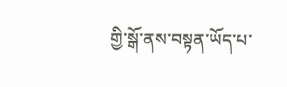གྱི་སྒོ་ནས་བསྟན་ཡོད་པ་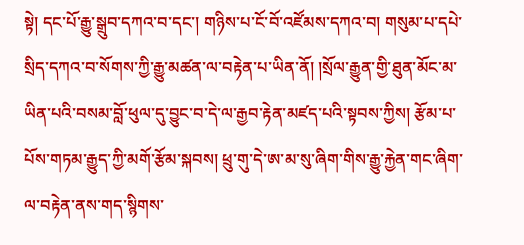སྟེ། དང་པོ་རྒྱུ་སྒྲུབ་དཀའ་བ་དང་། གཉིས་པ་ངོ་བོ་འཛོམས་དཀའ་བ། གསུམ་པ་དཔེ་སྲིད་དཀའ་བ་སོགས་ཀྱི་རྒྱུ་མཚན་ལ་བརྟེན་པ་ཡིན་ནོ། །སྲོལ་རྒྱུན་གྱི་ཐུན་མོང་མ་ཡིན་པའི་བསམ་བློ་ཕུལ་དུ་བྱུང་བ་དེ་ལ་རྒྱབ་རྟེན་མཛད་པའི་སྟབས་ཀྱིས། རྩོམ་པ་པོས་གཏམ་རྒྱུད་ཀྱི་མགོ་རྩོམ་སྐབས། ཕྲུ་གུ་དེ་ཨ་མ་སུ་ཞིག་གིས་རྒྱུ་རྐྱེན་གང་ཞིག་ལ་བརྟེན་ནས་གད་སྙིགས་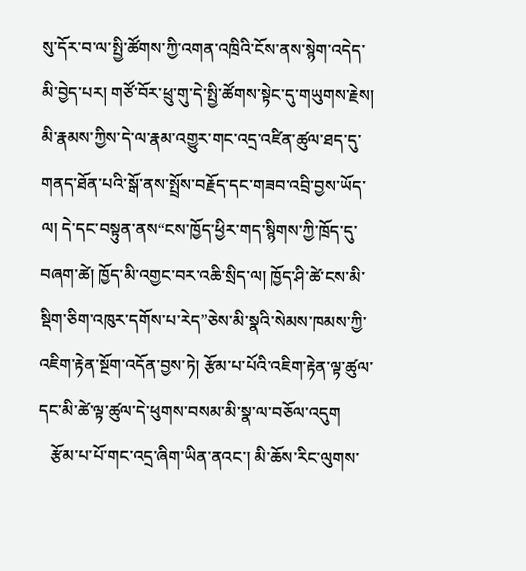སུ་དོར་བ་ལ་སྤྱི་ཚོགས་ཀྱི་འགན་འཁྲིའི་ངོས་ནས་སྙེག་འདེད་མི་བྱེད་པར། གཙོ་བོར་ཕྲུ་གུ་དེ་སྤྱི་ཚོགས་སྟེང་དུ་གཡུགས་རྗེས། མི་རྣམས་ཀྱིས་དེ་ལ་རྣམ་འགྱུར་གང་འདྲ་འཛིན་ཚུལ་ཐད་དུ་གནད་ཐོན་པའི་སྒོ་ནས་སྤྲོས་བརྗོད་དང་གཟབ་འབྲི་བྱས་ཡོད་ལ། དེ་དང་བསྟུན་ནས“ངས་ཁྱོད་ཕྱིར་གད་སྙིགས་ཀྱི་ཁྲོད་དུ་བཞག་ཚེ། ཁྱོད་མི་འགྱང་བར་འཆི་སྲིད་ལ། ཁྱོད་ཤི་ཚེ་ངས་མི་སྡིག་ཅིག་འཁུར་དགོས་པ་རེད”ཅེས་མི་སྣའི་སེམས་ཁམས་ཀྱི་འཇིག་རྟེན་སྔོག་འདོན་བྱས་ཏེ། རྩོམ་པ་པོའི་འཇིག་རྟེན་ལྟ་ཚུལ་དང་མི་ཚེ་ལྟ་ཚུལ་དེ་ཕུགས་བསམ་མི་སྣ་ལ་བཅོལ་འདུག
   རྩོམ་པ་པོ་གང་འདྲ་ཞིག་ཡིན་ནའང་། མི་ཆོས་རིང་ལུགས་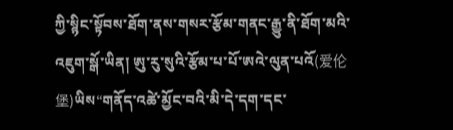ཀྱི་སྙིང་སྟོབས་ཐོག་ནས་གསར་རྩོམ་གནང་རྒྱུ་ནི་ཐོག་མའི་འཇུག་སྒོ་ཡིན། ཨུ་རུ་སུའི་རྩོམ་པ་པོ་ཨའེ་ལུན་པའོ(爱伦堡)ཡིས“གནོད་འཚེ་མྱོང་བའི་མི་དེ་དག་དང་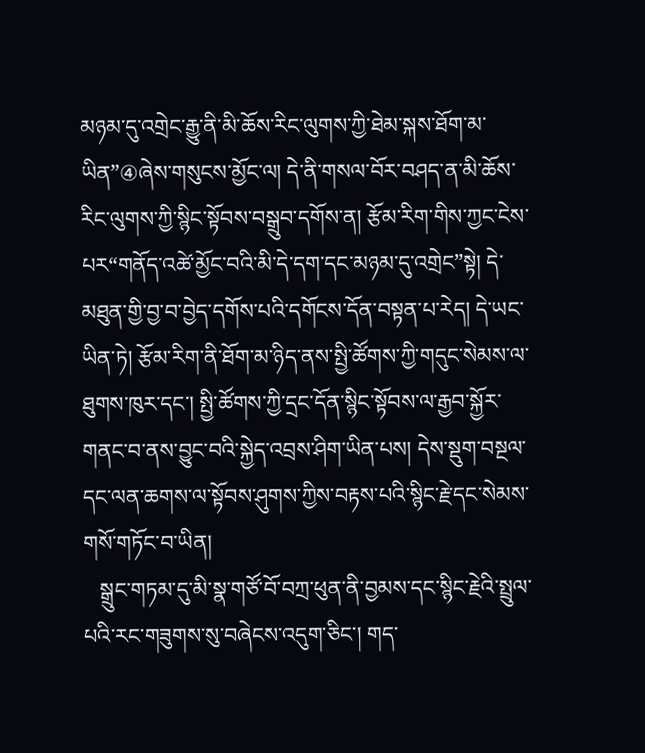མཉམ་དུ་འགྲེང་རྒྱུ་ནི་མི་ཆོས་རིང་ལུགས་ཀྱི་ཐེམ་སྐས་ཐོག་མ་ཡིན”④ཞེས་གསུངས་མྱོང་ལ། དེ་ནི་གསལ་བོར་བཤད་ན་མི་ཆོས་རིང་ལུགས་ཀྱི་སྙིང་སྟོབས་བསྒྲུབ་དགོས་ན། རྩོམ་རིག་གིས་ཀྱང་ངེས་པར“གནོད་འཚེ་མྱོང་བའི་མི་དེ་དག་དང་མཉམ་དུ་འགྲེང”སྟེ། དེ་མཐུན་གྱི་བྱ་བ་བྱེད་དགོས་པའི་དགོངས་དོན་བསྟན་པ་རེད། དེ་ཡང་ཡིན་ཏེ། རྩོམ་རིག་ནི་ཐོག་མ་ཉིད་ནས་སྤྱི་ཚོགས་ཀྱི་གདུང་སེམས་ལ་ཐུགས་ཁུར་དང་། སྤྱི་ཚོགས་ཀྱི་དྲང་དོན་སྙིང་སྟོབས་ལ་རྒྱབ་སྐྱོར་གནང་བ་ནས་བྱུང་བའི་སྐྱེད་འབྲས་ཤིག་ཡིན་པས། དེས་སྡུག་བསྔལ་དང་ལན་ཆགས་ལ་སྟོབས་ཤུགས་ཀྱིས་བརྟས་པའི་སྙིང་རྗེ་དང་སེམས་གསོ་གཏོང་བ་ཡིན།
   སྒྲུང་གཏམ་དུ་མི་སྣ་གཙོ་བོ་བཀྲ་ཕུན་ནི་བྱམས་དང་སྙིང་རྗེའི་སྤྲུལ་པའི་རང་གཟུགས་སུ་བཞེངས་འདུག་ཅིང་། གད་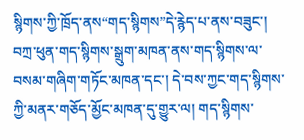སྙིགས་ཀྱི་ཁྲོད་ནས“གད་སྙིགས”དེ་རྙེད་པ་ནས་བཟུང་། བཀྲ་ཕུན་གད་སྙིགས་སྒྲུག་མཁན་ནས་གད་སྙིགས་ལ་བསམ་གཞིག་གཏོང་མཁན་དང་། དེ་བས་ཀྱང་གད་སྙིགས་ཀྱི་མནར་གཅོད་མྱོང་མཁན་དུ་གྱུར་ལ། གད་སྙིགས་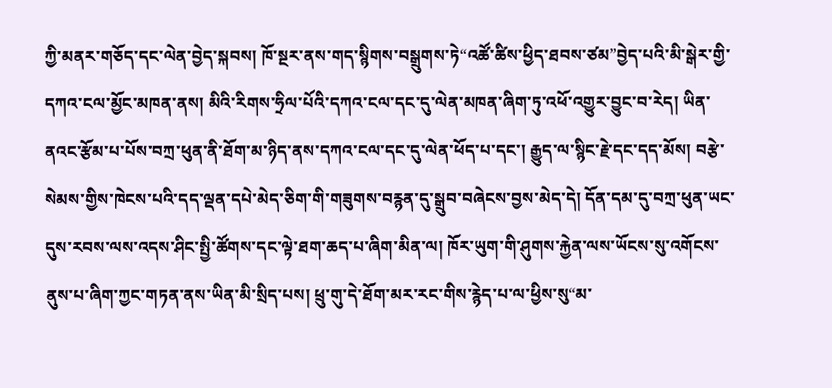ཀྱི་མནར་གཅོད་དང་ལེན་བྱེད་སྐབས། ཁོ་སྔར་ནས་གད་སྙིགས་བསྒྲུགས་ཏེ“འཚོ་ཚིས་ཕྱིད་ཐབས་ཙམ”བྱེད་པའི་མི་སྒེར་གྱི་དཀའ་ངལ་མྱོང་མཁན་ནས། མིའི་རིགས་ཧྲིལ་པོའི་དཀའ་ངལ་དང་དུ་ལེན་མཁན་ཞིག་ཏུ་འཕོ་འགྱུར་བྱུང་བ་རེད། ཡིན་ནའང་རྩོམ་པ་པོས་བཀྲ་ཕུན་ནི་ཐོག་མ་ཉིད་ནས་དཀའ་ངལ་དང་དུ་ལེན་ཕོད་པ་དང་། རྒྱུད་ལ་སྙིང་རྗེ་དང་དད་མོས། བརྩེ་སེམས་གྱིས་ཁེངས་པའི་དད་ལྡན་དཔེ་མེད་ཅིག་གི་གཟུགས་བརྙན་དུ་སྒྲུབ་བཞེངས་བྱས་མེད་དེ། དོན་དམ་དུ་བཀྲ་ཕུན་ཡང་དུས་རབས་ལས་འདས་ཤིང་སྤྱི་ཚོགས་དང་ལྟེ་ཐག་ཆད་པ་ཞིག་མིན་ལ། ཁོར་ཡུག་གི་ཤུགས་རྐྱེན་ལས་ཡོངས་སུ་འགོངས་ནུས་པ་ཞིག་ཀྱང་གཏན་ནས་ཡིན་མི་སྲིད་པས། ཕྲུ་གུ་དེ་ཐོག་མར་རང་གིས་རྙེད་པ་ལ་ཕྱིས་སུ“མ་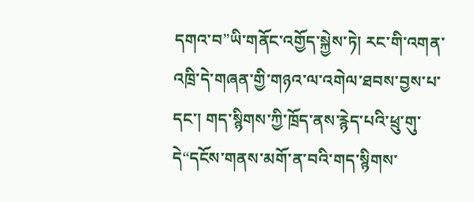དགའ་བ”ཡི་གནོང་འགྱོད་སྐྱེས་ཏེ། རང་གི་འགན་འཁྲི་དེ་གཞན་གྱི་གཉའ་ལ་འགེལ་ཐབས་བྱས་པ་དང་། གད་སྙིགས་ཀྱི་ཁྲོད་ནས་རྙེད་པའི་ཕྲུ་གུ་དེ“དངོས་གནས་མགོ་ན་བའི་གད་སྙིགས་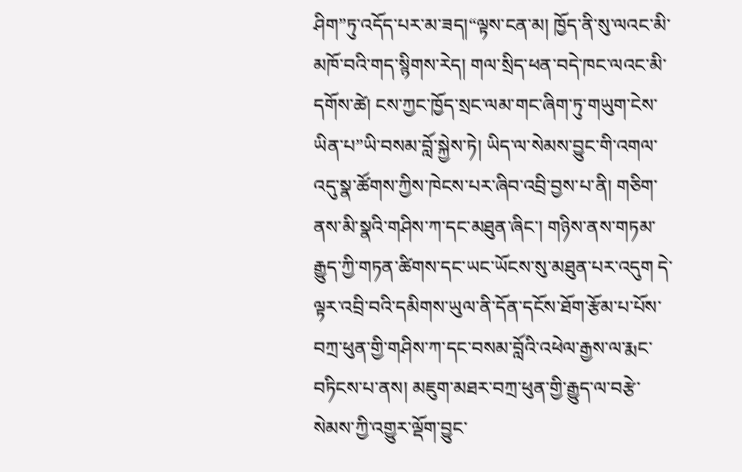ཤིག”ཏུ་འདོད་པར་མ་ཟད།“ལྟས་ངན་མ། ཁྱོད་ནི་སུ་ལའང་མི་མཁོ་བའི་གད་སྙིགས་རེད། གལ་སྲིད་ཕན་བདེ་ཁང་ལའང་མི་དགོས་ཚེ། ངས་ཀྱང་ཁྱོད་སྲང་ལམ་གང་ཞིག་ཏུ་གཡུག་ངེས་ཡིན་པ”ཡི་བསམ་བློ་སྐྱེས་ཏེ། ཡིད་ལ་སེམས་བྱུང་གི་འགལ་འདུ་སྣ་ཚོགས་ཀྱིས་ཁེངས་པར་ཞིབ་འབྲི་བྱས་པ་ནི། གཅིག་ནས་མི་སྣའི་གཤིས་ཀ་དང་མཐུན་ཞིང་། གཉིས་ནས་གཏམ་རྒྱུད་ཀྱི་གཏན་ཚིགས་དང་ཡང་ཡོངས་སུ་མཐུན་པར་འདུག དེ་ལྟར་འབྲི་བའི་དམིགས་ཡུལ་ནི་དོན་དངོས་ཐོག་རྩོམ་པ་པོས་བཀྲ་ཕུན་གྱི་གཤིས་ཀ་དང་བསམ་བློའི་འཕེལ་རྒྱས་ལ་རྨང་བཏིངས་པ་ནས། མཇུག་མཐར་བཀྲ་ཕུན་གྱི་རྒྱུད་ལ་བརྩེ་སེམས་ཀྱི་འགྱུར་ལྡོག་བྱུང་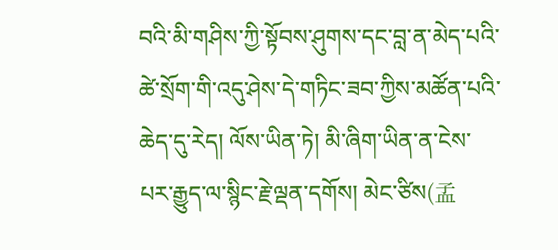བའི་མི་གཤིས་ཀྱི་སྟོབས་ཤུགས་དང་བླ་ན་མེད་པའི་ཚེ་སྲོག་གི་འདུ་ཤེས་དེ་གཏིང་ཟབ་ཀྱིས་མཚོན་པའི་ཆེད་དུ་རེད། ལོས་ཡིན་ཏེ། མི་ཞིག་ཡིན་ན་ངེས་པར་རྒྱུད་ལ་སྙིང་རྗེ་ལྡན་དགོས། མེང་ཙིས(孟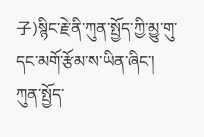子)སྙིང་རྗེ་ནི་ཀུན་སྤྱོད་ཀྱི་མྱུ་གུ་དང་མགོ་རྩོམ་ས་ཡིན་ཞིང་། ཀུན་སྤྱོད་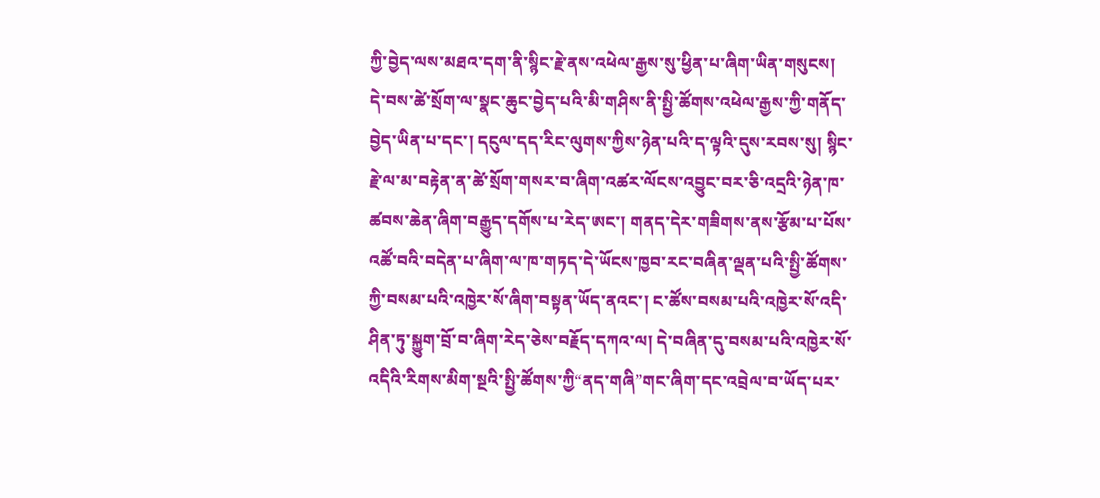ཀྱི་བྱེད་ལས་མཐའ་དག་ནི་སྙིང་རྗེ་ནས་འཕེལ་རྒྱས་སུ་ཕྱིན་པ་ཞིག་ཡིན་གསུངས། དེ་བས་ཚེ་སྲོག་ལ་སྣང་ཆུང་བྱེད་པའི་མི་གཤིས་ནི་སྤྱི་ཚོགས་འཕེལ་རྒྱས་ཀྱི་གནོད་བྱེད་ཡིན་པ་དང་། དངུལ་དད་རིང་ལུགས་ཀྱིས་ཉེན་པའི་ད་ལྟའི་དུས་རབས་སུ། སྙིང་རྗེ་ལ་མ་བརྟེན་ན་ཚེ་སྲོག་གསར་བ་ཞིག་འཚར་ལོངས་འབྱུང་བར་ཅི་འདྲའི་ཉེན་ཁ་ཚབས་ཆེན་ཞིག་བརྒྱུད་དགོས་པ་རེད་ཨང་། གནད་དེར་གཟིགས་ནས་རྩོམ་པ་པོས་འཚོ་བའི་བདེན་པ་ཞིག་ལ་ཁ་གཏད་དེ་ཡོངས་ཁྱབ་རང་བཞིན་ལྡན་པའི་སྤྱི་ཚོགས་ཀྱི་བསམ་པའི་འཁྱེར་སོ་ཞིག་བསྟན་ཡོད་ནའང་། ང་ཚོས་བསམ་པའི་འཁྱེར་སོ་འདི་ཤིན་ཏུ་སྐྱུག་བྲོ་བ་ཞིག་རེད་ཅེས་བརྗོད་དཀའ་ལ། དེ་བཞིན་དུ་བསམ་པའི་འཁྱེར་སོ་འདིའི་རིགས་མིག་སྔའི་སྤྱི་ཚོགས་ཀྱི“ནད་གཞི”གང་ཞིག་དང་འབྲེལ་བ་ཡོད་པར་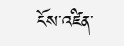ངོས་འཛིན་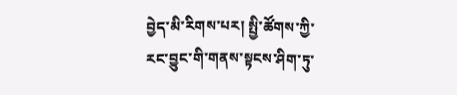བྱེད་མི་རིགས་པར། སྤྱི་ཚོགས་ཀྱི་རང་བྱུང་གི་གནས་སྟངས་ཤིག་ཏུ་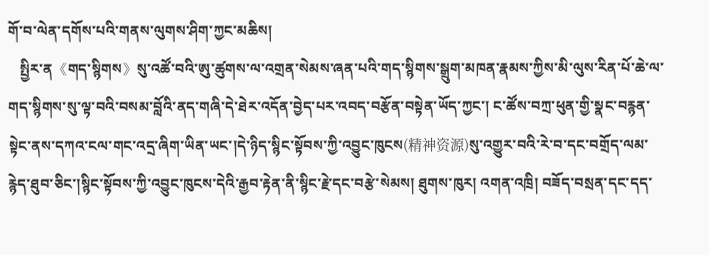གོ་བ་ལེན་དགོས་པའི་གནས་ལུགས་ཤིག་ཀྱང་མཆིས།
   སྤྱིར་ན《གད་སྙིགས》སུ་འཚོ་བའི་ཨུ་ཚུགས་ལ་འགྲན་སེམས་ཞན་པའི་གད་སྙིགས་སྒྲུག་མཁན་རྣམས་ཀྱིས་མི་ལུས་རིན་པོ་ཆེ་ལ་གད་སྙིགས་སུ་ལྟ་བའི་བསམ་བློའི་ནད་གཞི་དེ་ཐེར་འདོན་བྱེད་པར་འབད་བརྩོན་བསྟེན་ཡོད་ཀྱང་། ང་ཚོས་བཀྲ་ཕུན་གྱི་སྣང་བརྙན་སྟེང་ནས་དཀའ་ངལ་གང་འདྲ་ཞིག་ཡིན་ཡང་།དེ་ཉིད་སྙིང་སྟོབས་ཀྱི་འབྱུང་ཁུངས(精神资源)སུ་འགྱུར་བའི་རེ་བ་དང་བགྲོད་ལམ་རྙེད་ཐུབ་ཅིང་།སྙིང་སྟོབས་ཀྱི་འབྱུང་ཁུངས་དེའི་རྒྱབ་རྟེན་ནི་སྙིང་རྗེ་དང་བརྩེ་སེམས། ཐུགས་ཁུར། འགན་འཁྲི། བཟོད་བསྲན་དང་དད་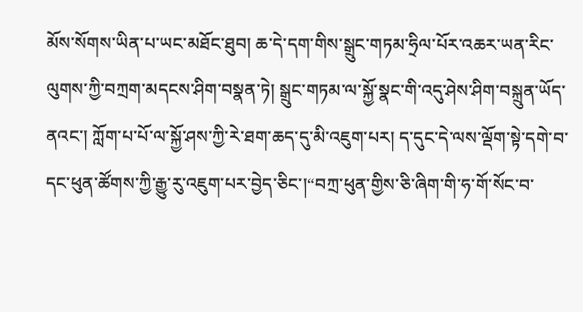མོས་སོགས་ཡིན་པ་ཡང་མཐོང་ཐུབ། ཆ་དེ་དག་གིས་སྒྲུང་གཏམ་ཧྲིལ་པོར་འཆར་ཡན་རིང་ལུགས་ཀྱི་བཀྲག་མདངས་ཤིག་བསྣན་ཏེ། སྒྲུང་གཏམ་ལ་སྐྱོ་སྣང་གི་འདུ་ཤེས་ཤིག་བསྐྲུན་ཡོད་ནའང་། ཀློག་པ་པོ་ལ་སྐྱོ་ཤས་ཀྱི་རེ་ཐག་ཆད་དུ་མི་འཇུག་པར། ད་དུང་དེ་ལས་ལྡོག་སྟེ་དགེ་བ་དང་ཕུན་ཚོགས་ཀྱི་རྒྱུ་རུ་འཇུག་པར་བྱེད་ཅིང་།“བཀྲ་ཕུན་གྱིས་ཅི་ཞིག་གི་ཧ་གོ་སོང་བ་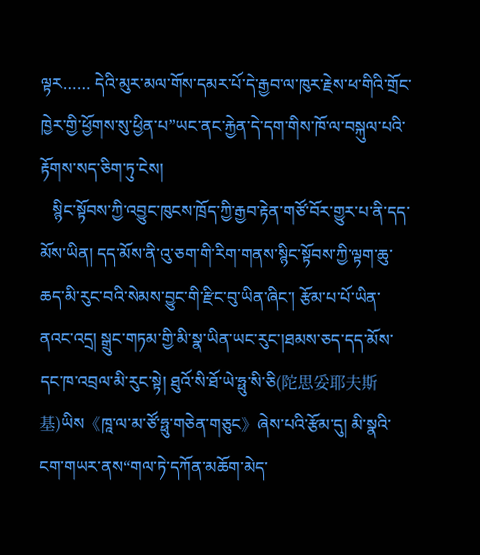ལྟར…… དེའི་མུར་མལ་གོས་དམར་པོ་དེ་རྒྱབ་ལ་ཁུར་རྗེས་ཕ་གིའི་གྲོང་ཁྱེར་གྱི་ཕྱོགས་སུ་ཕྱིན་པ”ཡང་ནང་རྐྱེན་དེ་དག་གིས་ཁོ་ལ་བསྐུལ་པའི་རྟོགས་སད་ཅིག་ཏུ་ངེས།
   སྙིང་སྟོབས་ཀྱི་འབྱུང་ཁུངས་ཁྲོད་ཀྱི་རྒྱབ་རྟེན་གཙོ་བོར་གྱུར་པ་ནི་དད་མོས་ཡིན། དད་མོས་ནི་འུ་ཅག་གི་རིག་གནས་སྙིང་སྟོབས་ཀྱི་ལྟག་ཆུ་ཆད་མི་རུང་བའི་སེམས་བྱུང་གི་རྫིང་བུ་ཡིན་ཞིང་། རྩོམ་པ་པོ་ཡིན་ནའང་འདྲ། སྒྲུང་གཏམ་གྱི་མི་སྣ་ཡིན་ཡང་རུང་།ཐམས་ཅད་དད་མོས་དང་ཁ་འབྲལ་མི་རུང་སྟེ། ཐུའོ་སི་ཐོ་ཡེ་ཧྥུ་སི་ཅི(陀思妥耶夫斯基)ཡིས《ཁཱ་ལ་མ་ཙོ་ཧྥུ་གཅེན་གཅུང》ཞེས་པའི་རྩོམ་དུ། མི་སྣའི་ངག་གཡར་ནས“གལ་ཏེ་དཀོན་མཆོག་མེད་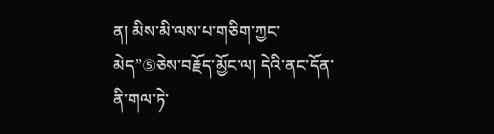ན། མིས་མི་ལས་པ་གཅིག་ཀྱང་མེད”⑤ཅེས་བརྗོད་མྱོང་ལ། དེའི་ནང་དོན་ནི་གལ་ཏེ་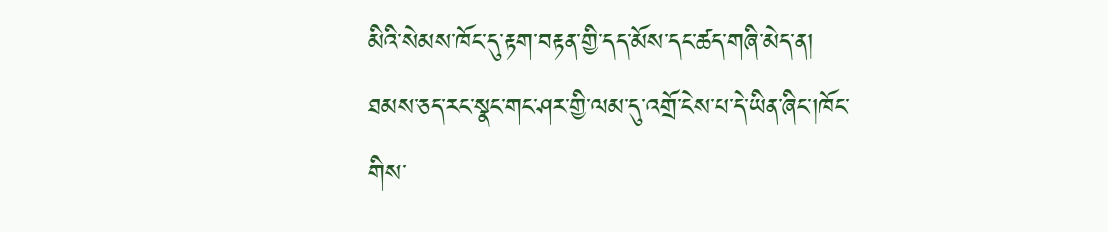མིའི་སེམས་ཁོང་དུ་རྟག་བརྟན་གྱི་དད་མོས་དང་ཚད་གཞི་མེད་ན། ཐམས་ཅད་རང་སྣང་གང་ཤར་གྱི་ལམ་དུ་འགྲོ་ངེས་པ་དེ་ཡིན་ཞིང་།ཁོང་གིས་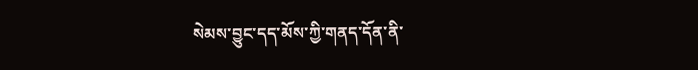སེམས་བྱུང་དད་མོས་ཀྱི་གནད་དོན་ནི་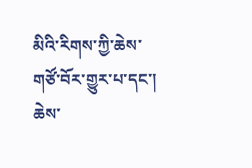མིའི་རིགས་ཀྱི་ཆེས་གཙོ་བོར་གྱུར་པ་དང་། ཆེས་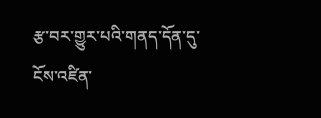རྩ་བར་གྱུར་པའི་གནད་དོན་དུ་ངོས་འཛིན་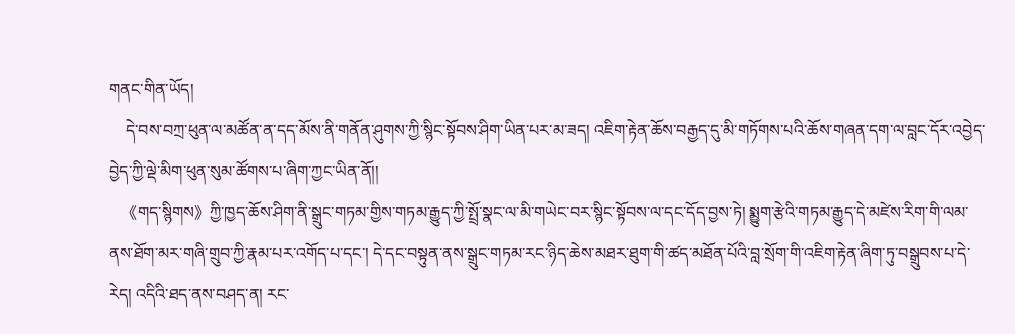གནང་གིན་ཡོད།
    དེ་བས་བཀྲ་ཕུན་ལ་མཚོན་ན་དད་མོས་ནི་གནོན་ཤུགས་ཀྱི་སྙིང་སྟོབས་ཤིག་ཡིན་པར་མ་ཟད། འཇིག་རྟེན་ཆོས་བརྒྱད་དུ་མི་གཏོགས་པའི་ཆོས་གཞན་དག་ལ་བླང་དོར་འབྱེད་བྱེད་ཀྱི་ལྡེ་མིག་ཕུན་སུམ་ཚོགས་པ་ཞིག་ཀྱང་ཡིན་ནོ།།
   《གད་སྙིགས》ཀྱི་ཁྱད་ཆོས་ཤིག་ནི་སྒྲུང་གཏམ་གྱིས་གཏམ་རྒྱུད་ཀྱི་སྤྲོ་སྣང་ལ་མི་གཡེང་བར་སྙིང་སྟོབས་ལ་དང་དོད་བྱས་ཏེ། སྨྱུག་རྩེའི་གཏམ་རྒྱུད་དེ་མཛེས་རིག་གི་ལམ་ནས་ཐོག་མར་གཞི་གྲུབ་ཀྱི་རྣམ་པར་འགོད་པ་དང་། དེ་དང་བསྟུན་ནས་སྒྲུང་གཏམ་རང་ཉིད་ཆེས་མཐར་ཐུག་གི་ཚད་མཐོན་པོའི་བླ་སྲོག་གི་འཇིག་རྟེན་ཞིག་ཏུ་བསྒྲུབས་པ་དེ་རེད། འདིའི་ཐད་ནས་བཤད་ན། རང་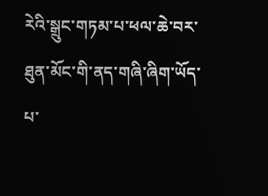རེའི་སྒྲུང་གཏམ་པ་ཕལ་ཆེ་བར་ཐུན་མོང་གི་ནད་གཞི་ཞིག་ཡོད་པ་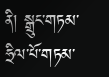ནི། སྒྲུང་གཏམ་ཧྲིལ་པོ་གཏམ་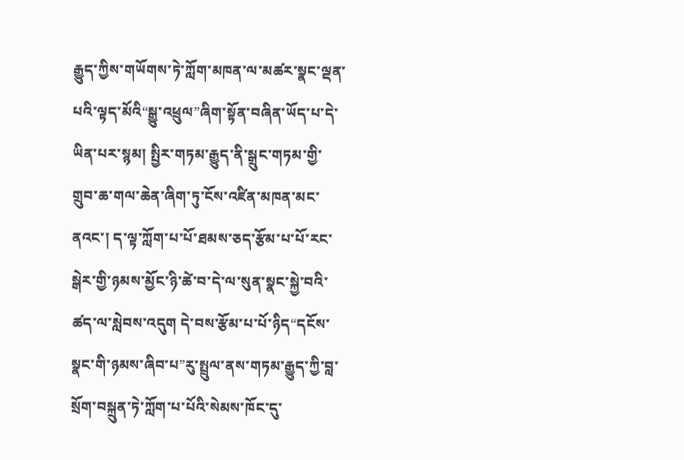རྒྱུད་ཀྱིས་གཡོགས་ཏེ་ཀློག་མཁན་ལ་མཚར་སྣང་ལྡན་པའི་ལྟད་མོའི“སྒྱུ་འཕྲུལ”ཞིག་སྟོན་བཞིན་ཡོད་པ་དེ་ཡིན་པར་སྙམ། སྤྱིར་གཏམ་རྒྱུད་ནི་སྒྲུང་གཏམ་གྱི་གྲུབ་ཆ་གལ་ཆེན་ཞིག་ཏུ་ངོས་འཛིན་མཁན་མང་ནའང་། ད་ལྟ་ཀློག་པ་པོ་ཐམས་ཅད་རྩོམ་པ་པོ་རང་སྒེར་གྱི་ཉམས་མྱོང་ཉི་ཚེ་བ་དེ་ལ་སུན་སྣང་སྐྱེ་བའི་ཚད་ལ་སླེབས་འདུག དེ་བས་རྩོམ་པ་པོ་ཉིད“དངོས་སྣང་གི་ཉམས་ཞིབ་པ”རུ་སྤྲུལ་ནས་གཏམ་རྒྱུད་ཀྱི་བླ་སྲོག་བསྐྲུན་ཏེ་ཀློག་པ་པོའི་སེམས་ཁོང་དུ་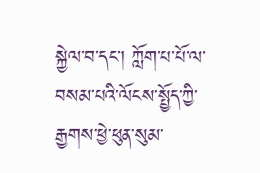སྐྱེལ་བ་དང་། ཀློག་པ་པོ་ལ་བསམ་པའི་ལོངས་སྤྱོད་ཀྱི་རྒྱགས་ཕྱེ་ཕུན་སུམ་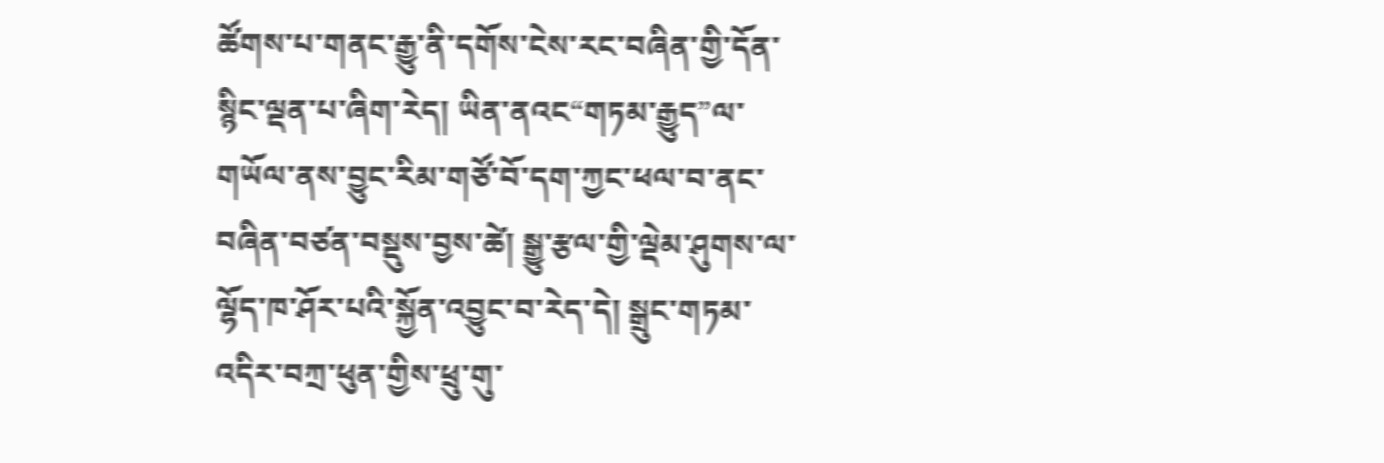ཚོགས་པ་གནང་རྒྱུ་ནི་དགོས་ངེས་རང་བཞིན་གྱི་དོན་སྙིང་ལྡན་པ་ཞིག་རེད། ཡིན་ནའང“གཏམ་རྒྱུད”ལ་གཡོལ་ནས་བྱུང་རིམ་གཙོ་བོ་དག་ཀྱང་ཕལ་བ་ནང་བཞིན་བཙན་བསྡུས་བྱས་ཚེ། སྒྱུ་རྩལ་གྱི་ལྡེམ་ཤུགས་ལ་ལྷོད་ཁ་ཤོར་པའི་སྐྱོན་འབྱུང་བ་རེད་དེ། སྒྲུང་གཏམ་འདིར་བཀྲ་ཕུན་གྱིས་ཕྲུ་གུ་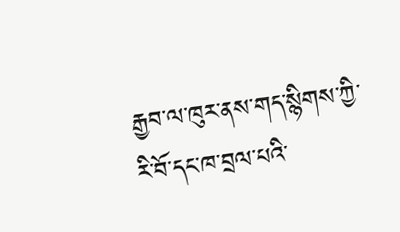རྒྱབ་ལ་ཁུར་ནས་གད་སྙིགས་ཀྱི་རི་བོ་དང་ཁ་བྲལ་པའི་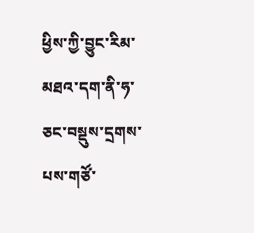ཕྱིས་ཀྱི་བྱུང་རིམ་མཐའ་དག་ནི་ཧ་ཅང་བསྡུས་དྲགས་པས་གཙོ་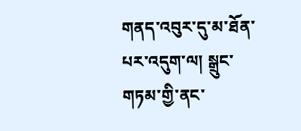གནད་འབུར་དུ་མ་ཐོན་པར་འདུག་ལ། སྒྲུང་གཏམ་གྱི་ནང་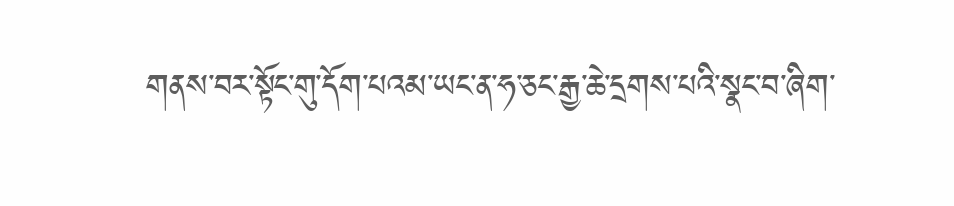གནས་བར་སྟོང་གུ་དོག་པའམ་ཡང་ན་ཧ་ཅང་རྒྱ་ཆེ་དྲགས་པའི་སྣང་བ་ཞིག་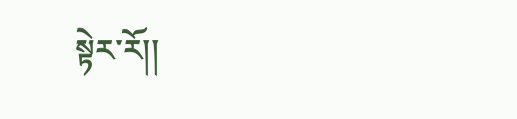སྟེར་རོ།།